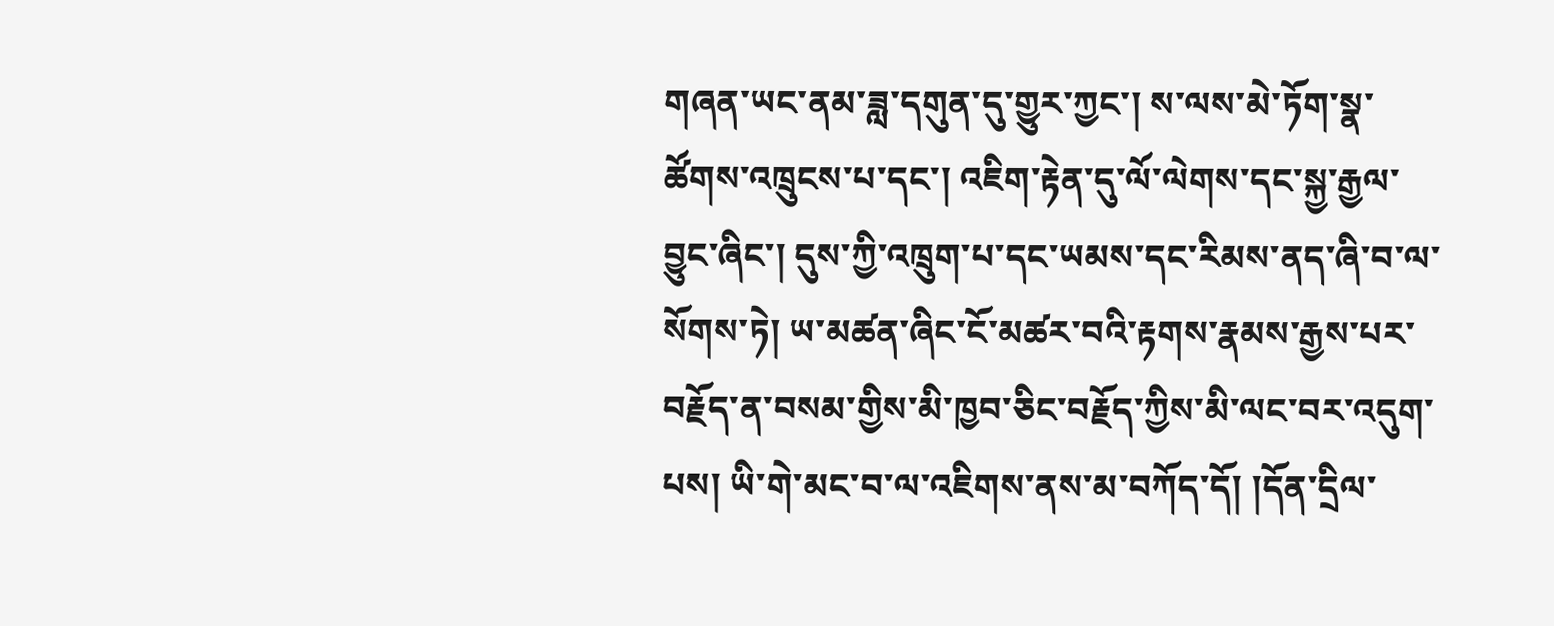གཞན་ཡང་ནམ་ཟླ་དགུན་དུ་གྱུར་ཀྱང་། ས་ལས་མེ་ཏོག་སྣ་ཚོགས་འཁྲུངས་པ་དང་། འཇིག་རྟེན་དུ་ལོ་ལེགས་དང་སྐྱ་རྒྱལ་བྱུང་ཞིང་། དུས་ཀྱི་འཁྲུག་པ་དང་ཡམས་དང་རིམས་ནད་ཞི་བ་ལ་སོགས་ཏེ། ཡ་མཚན་ཞིང་ངོ་མཚར་བའི་རྟགས་རྣམས་རྒྱས་པར་བརྗོད་ན་བསམ་གྱིས་མི་ཁྱབ་ཅིང་བརྗོད་ཀྱིས་མི་ལང་བར་འདུག་པས། ཡི་གེ་མང་བ་ལ་འཇིགས་ནས་མ་བཀོད་དོ། །དོན་དྲིལ་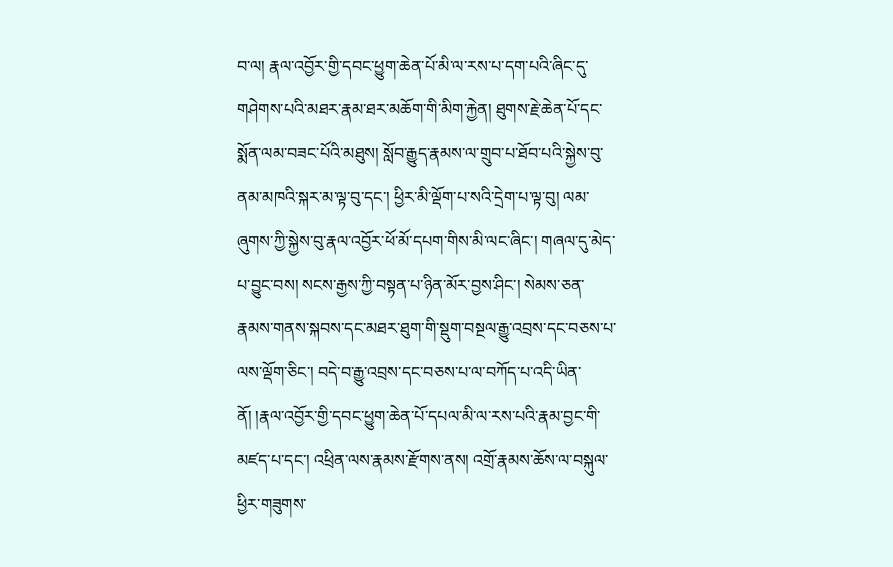བ་ལ། རྣལ་འབྱོར་གྱི་དབང་ཕྱུག་ཆེན་པོ་མི་ལ་རས་པ་དག་པའི་ཞིང་དུ་གཤེགས་པའི་མཐར་རྣམ་ཐར་མཆོག་གི་མིག་རྐྱེན། ཐུགས་རྗེ་ཆེན་པོ་དང་སྨོན་ལམ་བཟང་པོའི་མཐུས། སློབ་རྒྱུད་རྣམས་ལ་གྲུབ་པ་ཐོབ་པའི་སྐྱེས་བུ་ནམ་མཁའི་སྐར་མ་ལྟ་བུ་དང་། ཕྱིར་མི་ལྡོག་པ་སའི་དྲེག་པ་ལྟ་བུ། ལམ་ཞུགས་ཀྱི་སྐྱེས་བུ་རྣལ་འབྱོར་ཕོ་མོ་དཔག་གིས་མི་ལང་ཞིང་། གཞལ་དུ་མེད་པ་བྱུང་བས། སངས་རྒྱས་ཀྱི་བསྟན་པ་ཉིན་མོར་བྱས་ཤིང་། སེམས་ཅན་རྣམས་གནས་སྐབས་དང་མཐར་ཐུག་གི་སྡུག་བསྔལ་རྒྱུ་འབྲས་དང་བཅས་པ་ལས་ལྡོག་ཅིང་། བདེ་བ་རྒྱུ་འབྲས་དང་བཅས་པ་ལ་བཀོད་པ་འདི་ཡིན་ནོ། །རྣལ་འབྱོར་གྱི་དབང་ཕྱུག་ཆེན་པོ་དཔལ་མི་ལ་རས་པའི་རྣམ་བྱང་གི་མཛད་པ་དང་། འཕྲིན་ལས་རྣམས་རྫོགས་ནས། འགྲོ་རྣམས་ཆོས་ལ་བསྐུལ་ཕྱིར་གཟུགས་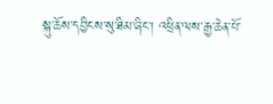སྐུ་ཆོས་དབྱིངས་སུ་ཐིམ་ཞིང་། འཕྲིན་ལས་རྒྱ་ཆེན་པོ་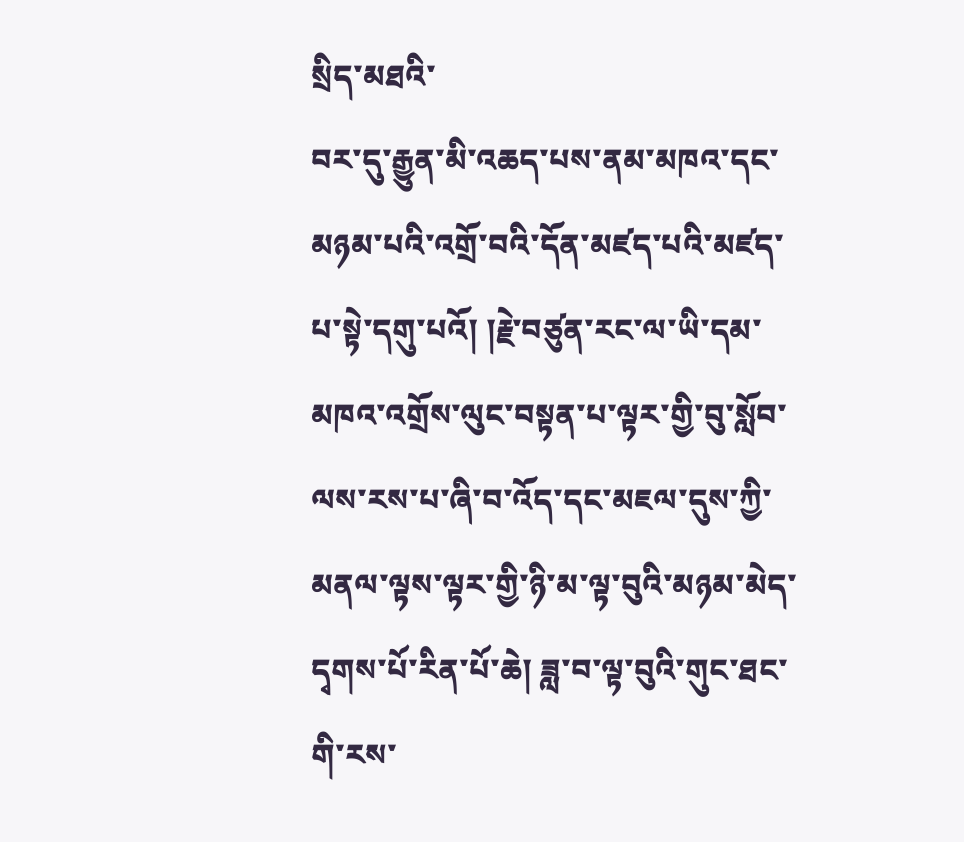སྲིད་མཐའི་
བར་དུ་རྒྱུན་མི་འཆད་པས་ནམ་མཁའ་དང་མཉམ་པའི་འགྲོ་བའི་དོན་མཛད་པའི་མཛད་པ་སྟེ་དགུ་པའོ། །རྗེ་བཙུན་རང་ལ་ཡི་དམ་མཁའ་འགྲོས་ལུང་བསྟན་པ་ལྟར་གྱི་བུ་སློབ་ལས་རས་པ་ཞི་བ་འོད་དང་མཇལ་དུས་ཀྱི་མནལ་ལྟས་ལྟར་གྱི་ཉི་མ་ལྟ་བུའི་མཉམ་མེད་དྭགས་པོ་རིན་པོ་ཆེ། ཟླ་བ་ལྟ་བུའི་གུང་ཐང་གི་རས་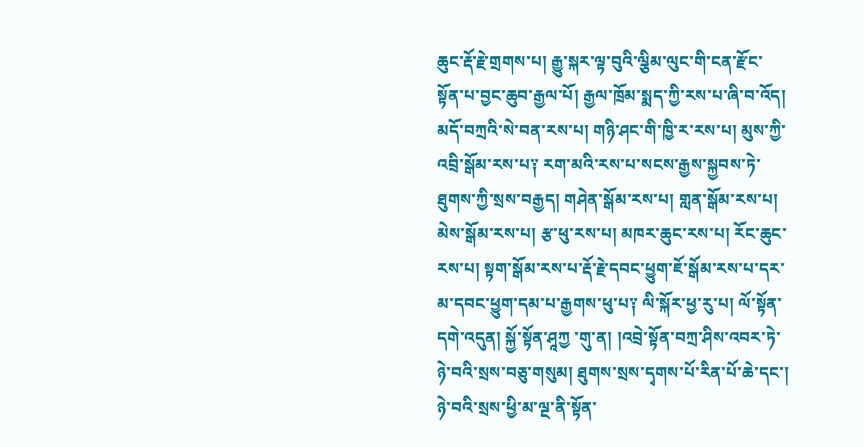ཆུང་རྡོ་རྗེ་གྲགས་པ། རྒྱུ་སྐར་ལྟ་བུའི་ལྕིམ་ལུང་གི་ངན་རྫོང་སྟོན་པ་བྱང་ཆུབ་རྒྱལ་པོ། རྒྱལ་ཁྲོམ་སྨད་ཀྱི་རས་པ་ཞི་བ་འོད། མདོ་བཀྲའི་སེ་བན་རས་པ། གཉི་ཤང་གི་ཁྱི་ར་རས་པ། མུས་ཀྱི་འབྲི་སྒོམ་རས་པ༑ རག་མའི་རས་པ་སངས་རྒྱས་སྐྱབས་ཏེ་ཐུགས་ཀྱི་སྲས་བརྒྱད། གཤེན་སྒོམ་རས་པ། གླན་སྒོམ་རས་པ། མེས་སྒོམ་རས་པ། རྩ་ཕུ་རས་པ། མཁར་ཆུང་རས་པ། རོང་ཆུང་རས་པ། སྟག་སྒོམ་རས་པ་རྡོ་རྗེ་དབང་ཕྱུག་ཇོ་སྒོམ་རས་པ་དར་མ་དབང་ཕྱུག་དམ་པ་རྒྱགས་ཕུ་པ༑ ལི་སྐོར་ཕྱ་རུ་པ། ལོ་སྟོན་དགེ་འདུན། སྐྱོ་སྟོན་ཤཱཀྱ ་གུ་ན། །འབྲེ་སྟོན་བཀྲ་ཤིས་འབར་ཏེ་ཉེ་བའི་སྲས་བཅུ་གསུམ། ཐུགས་སྲས་དྭགས་པོ་རིན་པོ་ཆེ་དང་། ཉེ་བའི་སྲས་ཕྱི་མ་ལྔ་ནི་སྟོན་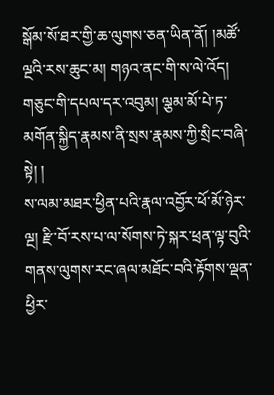སྒོམ་སོ་ཐར་གྱི་ཆ་ལུགས་ཅན་ཡིན་ནོ། །མཚོ་ལྔའི་རས་ཆུང་མ། གཉའ་ནང་གི་ས་ལེ་འོད། གཅུང་གི་དཔལ་དར་འབུམ། ལྕམ་མོ་པེ་ཏ་མགོན་སྐྱིད་རྣམས་ནི་སྲས་རྣམས་ཀྱི་སྲིང་བཞི་སྟེ། །
ས་ལམ་མཐར་ཕྱིན་པའི་རྣལ་འབྱོར་ཕོ་མོ་ཉེར་ལྔ། རྫི་བོ་རས་པ་ལ་སོགས་ཏེ་སྐར་ཕྲན་ལྟ་བུའི་གནས་ལུགས་རང་ཞལ་མཐོང་བའི་རྟོགས་ལྡན་ཕྱིར་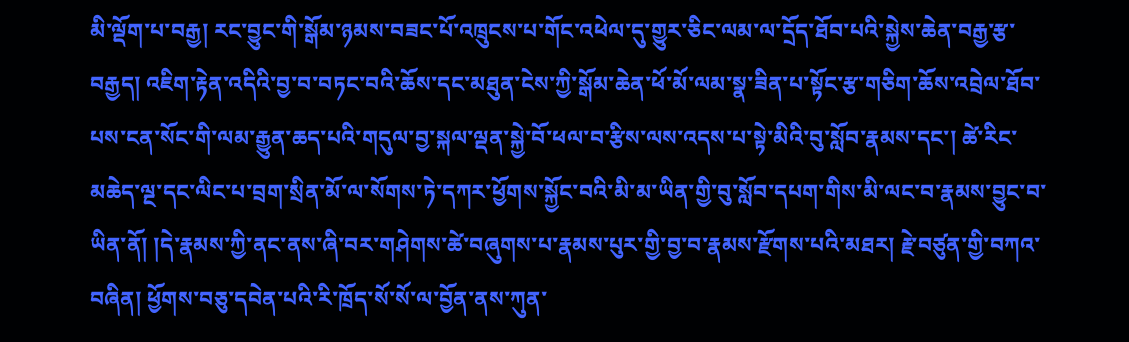མི་ལྡོག་པ་བརྒྱ། རང་བྱུང་གི་སྒོམ་ཉམས་བཟང་པོ་འཁྲུངས་པ་གོང་འཕེལ་དུ་གྱུར་ཅིང་ལམ་ལ་དྲོད་ཐོབ་པའི་སྐྱེས་ཆེན་བརྒྱ་རྩ་བརྒྱད། འཇིག་རྟེན་འདིའི་བྱ་བ་བཏང་བའི་ཆོས་དང་མཐུན་ངེས་ཀྱི་སྒོམ་ཆེན་ཕོ་མོ་ལམ་སྣ་ཟིན་པ་སྟོང་རྩ་གཅིག་ཆོས་འབྲེལ་ཐོབ་པས་ངན་སོང་གི་ལམ་རྒྱུན་ཆད་པའི་གདུལ་བྱ་སྐལ་ལྡན་སྐྱེ་བོ་ཕལ་བ་རྩིས་ལས་འདས་པ་སྟེ་མིའི་བུ་སློབ་རྣམས་དང་། ཚེ་རིང་མཆེད་ལྔ་དང་ལིང་པ་བྲག་སྲིན་མོ་ལ་སོགས་ཏེ་དཀར་ཕྱོགས་སྐྱོང་བའི་མི་མ་ཡིན་གྱི་བུ་སློབ་དཔག་གིས་མི་ལང་བ་རྣམས་བྱུང་བ་ཡིན་ནོ། །དེ་རྣམས་ཀྱི་ནང་ནས་ཞི་བར་གཤེགས་ཚེ་བཞུགས་པ་རྣམས་པུར་གྱི་བྱ་བ་རྣམས་རྫོགས་པའི་མཐར། རྗེ་བཙུན་གྱི་བཀའ་བཞིན། ཕྱོགས་བཅུ་དབེན་པའི་རི་ཁྲོད་སོ་སོ་ལ་བྱོན་ནས་ཀུན་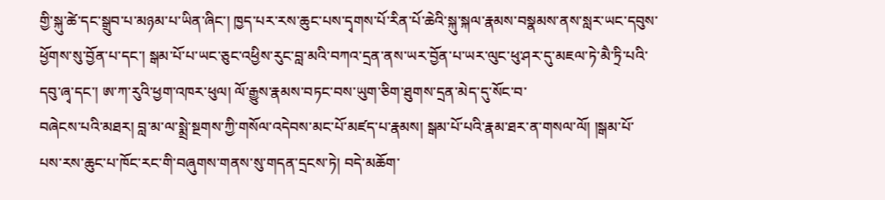གྱི་སྐུ་ཚེ་དང་སྒྲུབ་པ་མཉམ་པ་ཡིན་ཞིང་། ཁྱད་པར་རས་ཆུང་པས་དྭགས་པོ་རིན་པོ་ཆེའི་སྐུ་སྐལ་རྣམས་བསྣམས་ནས་སླར་ཡང་དབུས་ཕྱོགས་སུ་བྱོན་པ་དང་། སྒམ་པོ་པ་ཡང་ཅུང་འཕྱིས་རུང་བླ་མའི་བཀའ་དྲན་ནས་ཡར་བྱོན་པ་ཡར་ལུང་ཕུ་ཤར་དུ་མཇལ་ཏེ་མཻ་ཏྲི་པའི་དབུ་ཞྭ་དང་། ཨ་ཀ་རུའི་ཕྱག་འཁར་ཕུལ། ལོ་རྒྱུས་རྣམས་བཏང་བས་ཡུག་ཅིག་ཐུགས་དྲན་མེད་དུ་སོང་བ་
བཞེངས་པའི་མཐར། བླ་མ་ལ་སྨྲེ་སྔགས་ཀྱི་གསོལ་འདེབས་མང་པོ་མཛད་པ་རྣམས། སྒམ་པོ་པའི་རྣམ་ཐར་ན་གསལ་ལོ། །སྒམ་པོ་པས་རས་ཆུང་པ་ཁོང་རང་གི་བཞུགས་གནས་སུ་གདན་དྲངས་ཏེ། བདེ་མཆོག་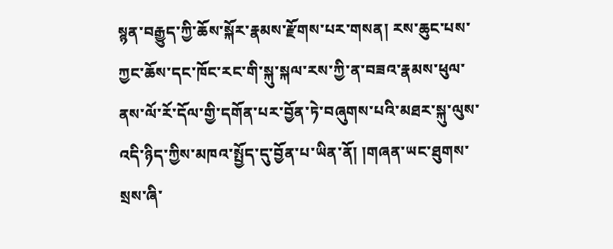སྙན་བརྒྱུད་ཀྱི་ཆོས་སྐོར་རྣམས་རྫོགས་པར་གསན། རས་ཆུང་པས་ཀྱང་ཆོས་དང་ཁོང་རང་གི་སྐུ་སྐལ་རས་ཀྱི་ན་བཟའ་རྣམས་ཕུལ་ནས་ལོ་རོ་དོལ་གྱི་དགོན་པར་བྱོན་ཏེ་བཞུགས་པའི་མཐར་སྐུ་ལུས་འདི་ཉིད་ཀྱིས་མཁའ་སྤྱོད་དུ་བྱོན་པ་ཡིན་ནོ། །གཞན་ཡང་ཐུགས་སྲས་ཞི་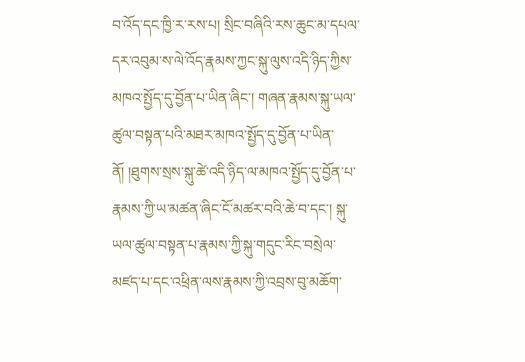བ་འོད་དང་ཁྱི་ར་རས་པ། སྲིང་བཞིའི་རས་ཆུང་མ་དཔལ་དར་འབུམ་ས་ལེ་འོད་རྣམས་ཀྱང་སྐུ་ལུས་འདི་ཉིད་ཀྱིས་མཁའ་སྤྱོད་དུ་བྱོན་པ་ཡིན་ཞིང་། གཞན་རྣམས་སྐུ་ཡལ་ཚུལ་བསྟན་པའི་མཐར་མཁའ་སྤྱོད་དུ་བྱོན་པ་ཡིན་ནོ། །ཐུགས་སྲས་སྐུ་ཚེ་འདི་ཉིད་ལ་མཁའ་སྤྱོད་དུ་བྱོན་པ་རྣམས་ཀྱི་ཡ་མཚན་ཞིང་ངོ་མཚར་བའི་ཆེ་བ་དང་། སྐུ་ཡལ་ཚུལ་བསྟན་པ་རྣམས་ཀྱི་སྐུ་གདུང་རིང་བསྲེལ་མཛད་པ་དང་འཕྲིན་ལས་རྣམས་ཀྱི་འབྲས་བུ་མཆོག་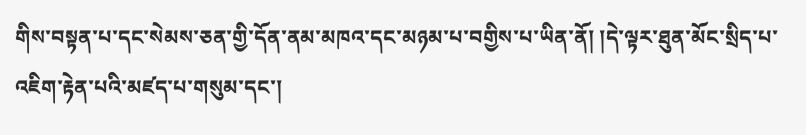གིས་བསྟན་པ་དང་སེམས་ཅན་གྱི་དོན་ནམ་མཁའ་དང་མཉམ་པ་བགྱིས་པ་ཡིན་ནོ། །དེ་ལྟར་ཐུན་མོང་སྲིད་པ་འཇིག་རྟེན་པའི་མཛད་པ་གསུམ་དང་།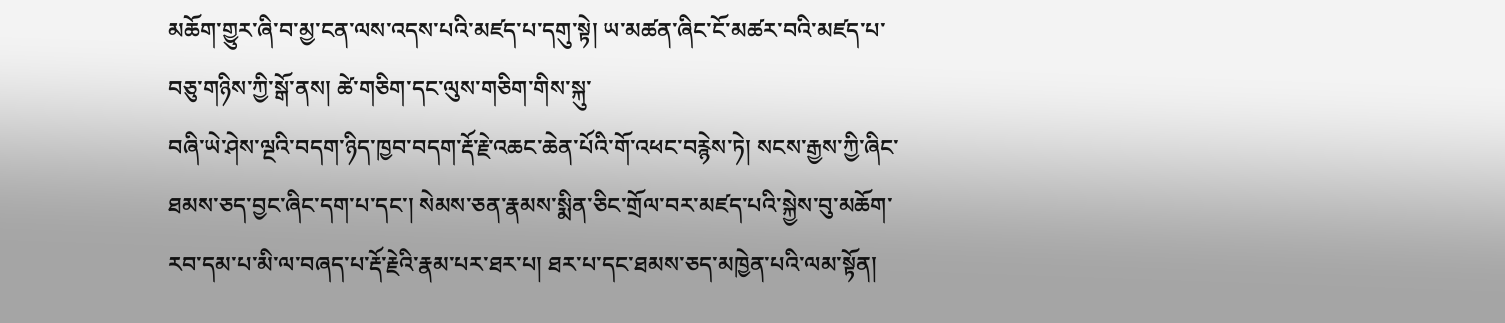མཆོག་གྱུར་ཞི་བ་མྱ་ངན་ལས་འདས་པའི་མཛད་པ་དགུ་སྟེ། ཡ་མཚན་ཞིང་ངོ་མཚར་བའི་མཛད་པ་བཅུ་གཉིས་ཀྱི་སྒོ་ནས། ཚེ་གཅིག་དང་ལུས་གཅིག་གིས་སྐུ་
བཞི་ཡེ་ཤེས་ལྔའི་བདག་ཉིད་ཁྱབ་བདག་རྡོ་རྗེ་འཆང་ཆེན་པོའི་གོ་འཕང་བརྙེས་ཏེ། སངས་རྒྱས་ཀྱི་ཞིང་ཐམས་ཅད་བྱང་ཞིང་དག་པ་དང་། སེམས་ཅན་རྣམས་སྨིན་ཅིང་གྲོལ་བར་མཛད་པའི་སྐྱེས་བུ་མཆོག་རབ་དམ་པ་མི་ལ་བཞད་པ་རྡོ་རྗེའི་རྣམ་པར་ཐར་པ། ཐར་པ་དང་ཐམས་ཅད་མཁྱེན་པའི་ལམ་སྟོན།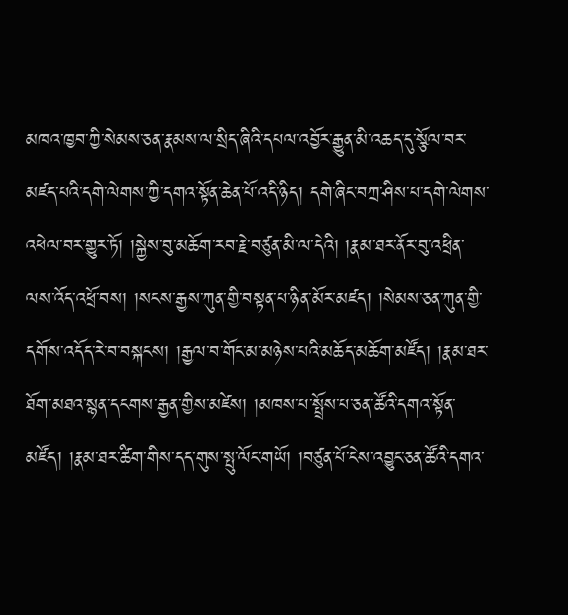མཁའ་ཁྱབ་ཀྱི་སེམས་ཅན་རྣམས་ལ་སྲིད་ཞིའི་དཔལ་འབྱོར་རྒྱུན་མི་འཆད་དུ་སྩོལ་བར་མཛད་པའི་དགེ་ལེགས་ཀྱི་དགའ་སྟོན་ཆེན་པོ་འདི་ཉིད། དགེ་ཞིང་བཀྲ་ཤིས་པ་དགེ་ལེགས་འཕེལ་བར་གྱུར་ཏོ། །སྐྱེས་བུ་མཆོག་རབ་རྗེ་བཙུན་མི་ལ་དེའི། །རྣམ་ཐར་ནོར་བུ་འཕྲིན་ལས་འོད་འཕྲོ་བས། །སངས་རྒྱས་ཀུན་གྱི་བསྟན་པ་ཉིན་མོར་མཛད། །སེམས་ཅན་ཀུན་གྱི་དགོས་འདོད་རེ་བ་བསྐངས། །རྒྱལ་བ་གོང་མ་མཉེས་པའི་མཆོད་མཆོག་མཛོད། །རྣམ་ཐར་ཐོག་མཐའ་སྙན་དངགས་རྒྱན་གྱིས་མཛེས། །མཁས་པ་སྤྲོས་པ་ཅན་ཚོའི་དགའ་སྟོན་མཛོད། །རྣམ་ཐར་ཚིག་གིས་དད་གུས་སྤུ་ལོང་གཡོ། །བཙུན་པོ་ངེས་འབྱུང་ཅན་ཚོའི་དགའ་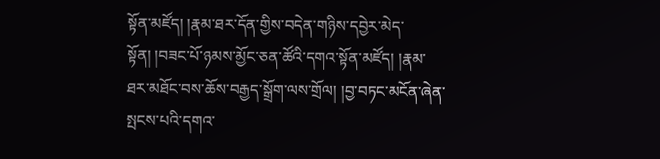སྟོན་མཛོད། །རྣམ་ཐར་དོན་གྱིས་བདེན་གཉིས་དབྱེར་མེད་སྟོན། །བཟང་པོ་ཉམས་མྱོང་ཅན་ཚོའི་དགའ་སྟོན་མཛོད། །རྣམ་ཐར་མཐོང་བས་ཆོས་བརྒྱད་སྒྲོག་ལས་གྲོལ། །བྱ་བཏང་མངོན་ཞེན་སྤངས་པའི་དགའ་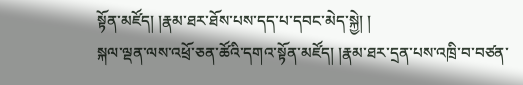སྟོན་མཛོད། །རྣམ་ཐར་ཐོས་པས་དད་པ་དབང་མེད་སྐྱེ། །
སྐལ་ལྡན་ལས་འཕྲོ་ཅན་ཚོའི་དགའ་སྟོན་མཛོད། །རྣམ་ཐར་དྲན་པས་འཁྲི་བ་བཙན་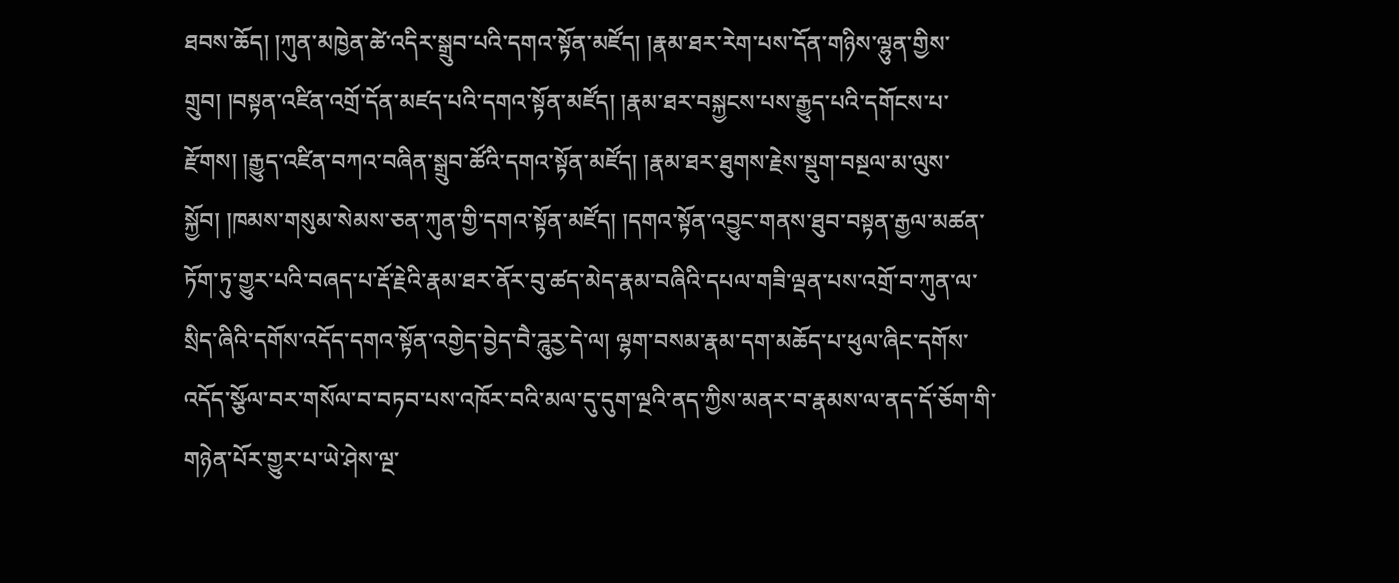ཐབས་ཆོད། །ཀུན་མཁྱེན་ཚེ་འདིར་སྒྲུབ་པའི་དགའ་སྟོན་མཛོད། །རྣམ་ཐར་རེག་པས་དོན་གཉིས་ལྷུན་གྱིས་གྲུབ། །བསྟན་འཛིན་འགྲོ་དོན་མཛད་པའི་དགའ་སྟོན་མཛོད། །རྣམ་ཐར་བསྐྱངས་པས་རྒྱུད་པའི་དགོངས་པ་རྫོགས། །རྒྱུད་འཛིན་བཀའ་བཞིན་སྒྲུབ་ཚོའི་དགའ་སྟོན་མཛོད། །རྣམ་ཐར་ཐུགས་རྗེས་སྡུག་བསྔལ་མ་ལུས་སྐྱོབ། །ཁམས་གསུམ་སེམས་ཅན་ཀུན་གྱི་དགའ་སྟོན་མཛོད། །དགའ་སྟོན་འབྱུང་གནས་ཐུབ་བསྟན་རྒྱལ་མཚན་ཏོག་ཏུ་གྱུར་པའི་བཞད་པ་རྡོ་རྗེའི་རྣམ་ཐར་ནོར་བུ་ཚད་མེད་རྣམ་བཞིའི་དཔལ་གཟི་ལྡན་པས་འགྲོ་བ་ཀུན་ལ་སྲིད་ཞིའི་དགོས་འདོད་དགའ་སྟོན་འགྱེད་བྱེད་བཻ་ཌཱུཪྱ་དེ་ལ། ལྷག་བསམ་རྣམ་དག་མཆོད་པ་ཕུལ་ཞིང་དགོས་འདོད་སྩོལ་བར་གསོལ་བ་བཏབ་པས་འཁོར་བའི་མལ་དུ་དུག་ལྔའི་ནད་ཀྱིས་མནར་བ་རྣམས་ལ་ནད་དོ་ཅོག་གི་གཉེན་པོར་གྱུར་པ་ཡེ་ཤེས་ལྔ་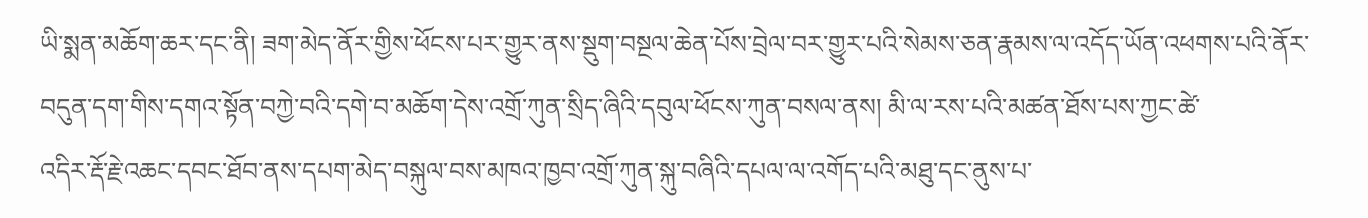ཡི་སྨན་མཆོག་ཆར་དང་ནི། ཟག་མེད་ནོར་གྱིས་ཕོངས་པར་གྱུར་ནས་སྡུག་བསྔལ་ཆེན་པོས་བྲེལ་བར་གྱུར་པའི་སེམས་ཅན་རྣམས་ལ་འདོད་ཡོན་འཕགས་པའི་ནོར་བདུན་དག་གིས་དགའ་སྟོན་བཀྱེ་བའི་དགེ་བ་མཆོག་དེས་འགྲོ་ཀུན་སྲིད་ཞིའི་དབུལ་ཕོངས་ཀུན་བསལ་ནས། མི་ལ་རས་པའི་མཚན་ཐོས་པས་ཀྱང་ཚེ་
འདིར་རྡོ་རྗེ་འཆང་དབང་ཐོབ་ནས་དཔག་མེད་བསྐུལ་བས་མཁའ་ཁྱབ་འགྲོ་ཀུན་སྐུ་བཞིའི་དཔལ་ལ་འགོད་པའི་མཐུ་དང་ནུས་པ་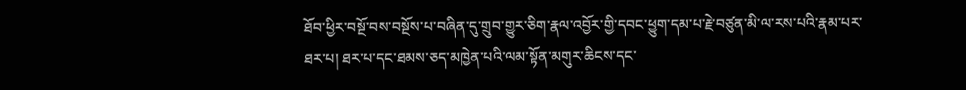ཐོབ་ཕྱིར་བསྔོ་བས་བསྔོས་པ་བཞིན་དུ་གྲུབ་གྱུར་ཅིག་རྣལ་འབྱོར་གྱི་དབང་ཕྱུག་དམ་པ་རྗེ་བཙུན་མི་ལ་རས་པའི་རྣམ་པར་ཐར་པ། ཐར་པ་དང་ཐམས་ཅད་མཁྱེན་པའི་ལམ་སྟོན་མགུར་ཆིངས་དང་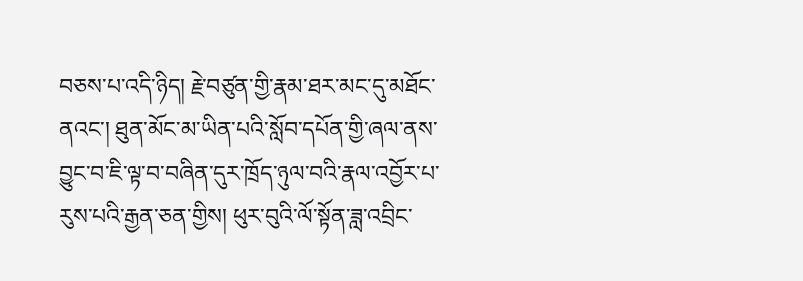བཅས་པ་འདི་ཉིད། རྗེ་བཙུན་གྱི་རྣམ་ཐར་མང་དུ་མཐོང་ནའང་། ཐུན་མོང་མ་ཡིན་པའི་སློབ་དཔོན་གྱི་ཞལ་ནས་བྱུང་བ་ཇི་ལྟ་བ་བཞིན་དུར་ཁྲོད་ཉུལ་བའི་རྣལ་འབྱོར་པ་རུས་པའི་རྒྱན་ཅན་གྱིས། ཕུར་བུའི་ལོ་སྟོན་ཟླ་འབྲིང་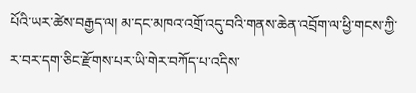པོའི་ཡར་ཚེས་བརྒྱད་ལ། མ་དང་མཁའ་འགྲོ་འདུ་བའི་གནས་ཆེན་འབྲོག་ལ་ཕྱི་གངས་ཀྱི་ར་བར་དག་ཅིང་རྫོགས་པར་ཡི་གེར་བཀོད་པ་འདིས་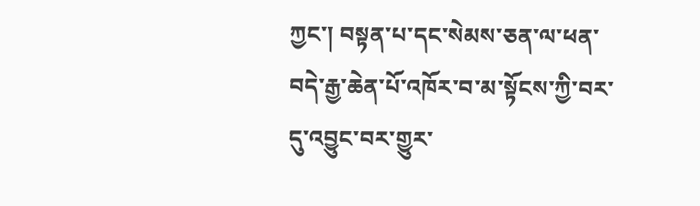ཀྱང་། བསྟན་པ་དང་སེམས་ཅན་ལ་ཕན་བདེ་རྒྱ་ཆེན་པོ་འཁོར་བ་མ་སྟོངས་ཀྱི་བར་དུ་འབྱུང་བར་གྱུར་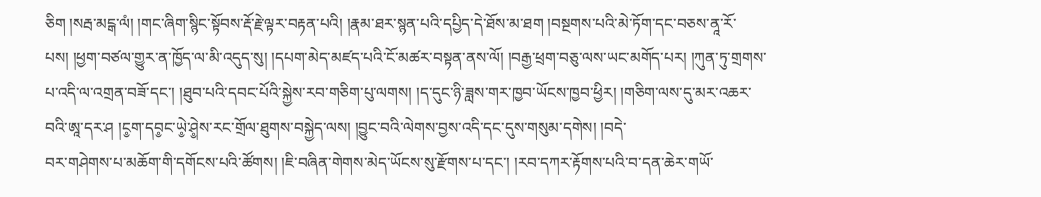ཅིག །སརྦ་མངྒ་ལཾ། །གང་ཞིག་སྙིང་སྟོབས་རྡོ་རྗེ་ལྟར་བརྟན་པའི། །རྣམ་ཐར་སྙན་པའི་དཔྱིད་དེ་ཐོས་མ་ཐག །བསྔགས་པའི་མེ་ཏོག་དང་བཅས་ནཱ་རོ་པས། །ཕྱག་བཙལ་གྱུར་ན་ཁྱོད་ལ་མི་འདུད་སུ། །དཔག་མེད་མཛད་པའི་ངོ་མཚར་བསྟན་ནས་ལོ། །བརྒྱ་ཕྲག་བཅུ་ལས་ཡང་མགོད་པར། །ཀུན་ཏུ་གྲགས་པ་འདི་ལ་འགྲན་བཟོ་དང་། །ཐུབ་པའི་དབང་པོའི་སྐྱེས་རབ་གཅིག་པུ་ལགས། །ད་དུང་ཉི་ཟླས་གར་ཁྱབ་ཡོངས་ཁྱབ་ཕྱིར། །གཅིག་ལས་དུ་མར་འཆར་བའི་ཨཱ་དར་ཤ །ང༵ག་དབ༵ང་ཡེ༵་ཤེ༵ས་རང་གྲོལ་ཐུགས་བསྐྱེད་ལས། །བྱུང་བའི་ལེགས་བྱས་འདི་དང་དུས་གསུམ་དགེས། །བདེ་
བར་གཤེགས་པ་མཆོག་གི་དགོངས་པའི་ཚོགས། །ཇི་བཞིན་གེགས་མེད་ཡོངས་སུ་རྫོགས་པ་དང་། །རབ་དཀར་རྟོགས་པའི་བ་དན་ཆེར་གཡོ་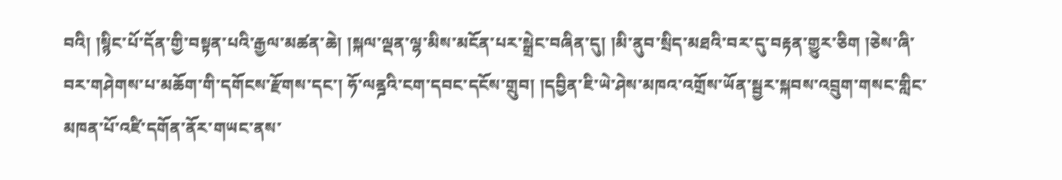བའི། །སྙིང་པོ་དོན་གྱི་བསྟན་པའི་རྒྱལ་མཚན་ཆེ། །སྐལ་ལྡན་ལྷ་མིས་མངོན་པར་སྒྲེང་བཞིན་དུ། །མི་ནུབ་སྲིད་མཐའི་བར་དུ་བརྟན་གྱུར་ཅིག །ཅེས་ཞི་བར་གཤེགས་པ་མཆོག་གི་དགོངས་རྫོགས་དང་། ཧོ་ལནྜའི་ངག་དབང་དངོས་གྲུབ། །དབྱིན་ཇི་ཡེ་ཤེས་མཁའ་འགྲོས་ཡོན་སྦྱར་སྐབས་འབྲུག་གསང་གླིང་མཁན་པོ་འཛི་དགོན་ནོར་གཡང་ནས་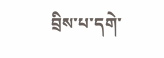བྲིས་པ་དགེ་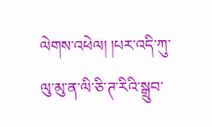ལེགས་འཕེལ། །པར་འདི་ཀུ་ལུ་མུ་ན་ལི་ཅི་ཊ་རིའི་སྒྲུབ་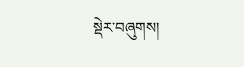སྡེར་བཞུགས།